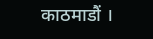काठमाडौं ।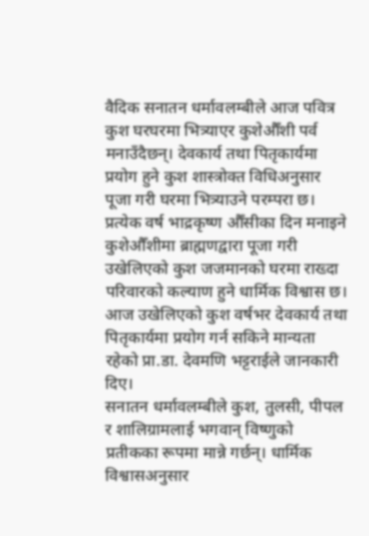वैदिक सनातन धर्मावलम्बीले आज पवित्र कुश घरघरमा भित्र्याएर कुशेऔँशी पर्व मनाउँदैछन्। देवकार्य तथा पितृकार्यमा प्रयोग हुने कुश शास्त्रोक्त विधिअनुसार पूजा गरी घरमा भित्र्याउने परम्परा छ।
प्रत्येक वर्ष भाद्रकृष्ण औँसीका दिन मनाइने कुशेऔँशीमा ब्राह्मणद्वारा पूजा गरी उखेलिएको कुश जजमानको घरमा राख्दा परिवारको कल्याण हुने धार्मिक विश्वास छ। आज उखेलिएको कुश वर्षभर देवकार्य तथा पितृकार्यमा प्रयोग गर्न सकिने मान्यता रहेको प्रा.डा. देवमणि भट्टराईले जानकारी दिए।
सनातन धर्मावलम्बीले कुश, तुलसी, पीपल र शालिग्रामलाई भगवान् विष्णुको प्रतीकका रूपमा मान्ने गर्छन्। धार्मिक विश्वासअनुसार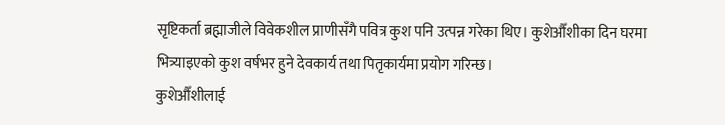सृष्टिकर्ता ब्रह्माजीले विवेकशील प्राणीसँगै पवित्र कुश पनि उत्पन्न गरेका थिए। कुशेऔँशीका दिन घरमा भित्र्याइएको कुश वर्षभर हुने देवकार्य तथा पितृकार्यमा प्रयोग गरिन्छ।
कुशेऔँशीलाई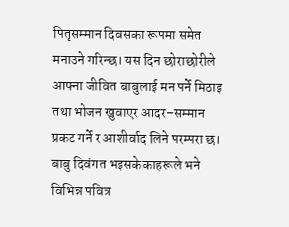पितृसम्मान दिवसका रूपमा समेत मनाउने गरिन्छ। यस दिन छोराछोरीले आफ्ना जीवित बाबुलाई मन पर्ने मिठाइ तथा भोजन खुवाएर आदर–सम्मान प्रकट गर्ने र आशीर्वाद लिने परम्परा छ।
बाबु दिवंगत भइसकेकाहरूले भने विभिन्न पवित्र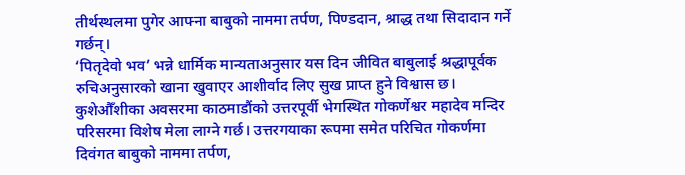तीर्थस्थलमा पुगेर आफ्ना बाबुको नाममा तर्पण, पिण्डदान, श्राद्ध तथा सिदादान गर्ने गर्छन्।
‘पितृदेवो भव’ भन्ने धार्मिक मान्यताअनुसार यस दिन जीवित बाबुलाई श्रद्धापूर्वक रुचिअनुसारको खाना खुवाएर आशीर्वाद लिए सुख प्राप्त हुने विश्वास छ।
कुशेऔँशीका अवसरमा काठमाडौंको उत्तरपूर्वी भेगस्थित गोकर्णेश्वर महादेव मन्दिर परिसरमा विशेष मेला लाग्ने गर्छ। उत्तरगयाका रूपमा समेत परिचित गोकर्णमा दिवंगत बाबुको नाममा तर्पण,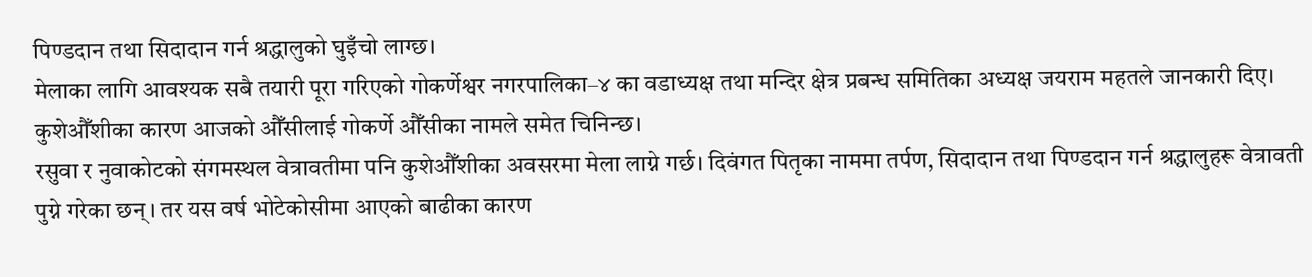पिण्डदान तथा सिदादान गर्न श्रद्धालुको घुइँचो लाग्छ।
मेलाका लागि आवश्यक सबै तयारी पूरा गरिएको गोकर्णेश्वर नगरपालिका–४ का वडाध्यक्ष तथा मन्दिर क्षेत्र प्रबन्ध समितिका अध्यक्ष जयराम महतले जानकारी दिए।
कुशेऔँशीका कारण आजको औँसीलाई गोकर्णे औँसीका नामले समेत चिनिन्छ।
रसुवा र नुवाकोटको संगमस्थल वेत्रावतीमा पनि कुशेऔँशीका अवसरमा मेला लाग्ने गर्छ। दिवंगत पितृका नाममा तर्पण, सिदादान तथा पिण्डदान गर्न श्रद्धालुहरू वेत्रावती पुग्ने गरेका छन्। तर यस वर्ष भोटेकोसीमा आएको बाढीका कारण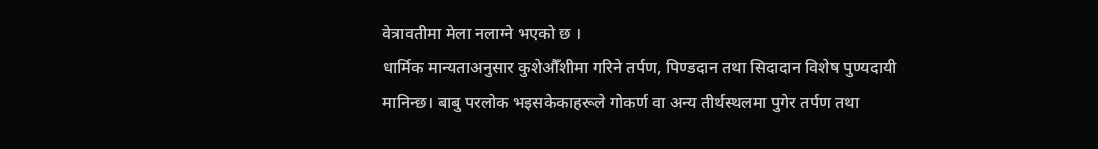वेत्रावतीमा मेला नलाग्ने भएको छ ।
धार्मिक मान्यताअनुसार कुशेऔँशीमा गरिने तर्पण, पिण्डदान तथा सिदादान विशेष पुण्यदायी मानिन्छ। बाबु परलोक भइसकेकाहरूले गोकर्ण वा अन्य तीर्थस्थलमा पुगेर तर्पण तथा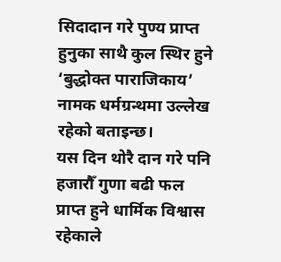सिदादान गरे पुण्य प्राप्त हुनुका साथै कुल स्थिर हुने ‘बुद्धोक्त पाराजिकाय’ नामक धर्मग्रन्थमा उल्लेख रहेको बताइन्छ।
यस दिन थोरै दान गरे पनि हजारौँ गुणा बढी फल प्राप्त हुने धार्मिक विश्वास रहेकाले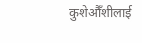कुशेऔँशीलाई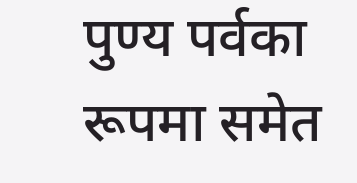पुण्य पर्वका रूपमा समेत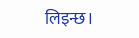लिइन्छ।